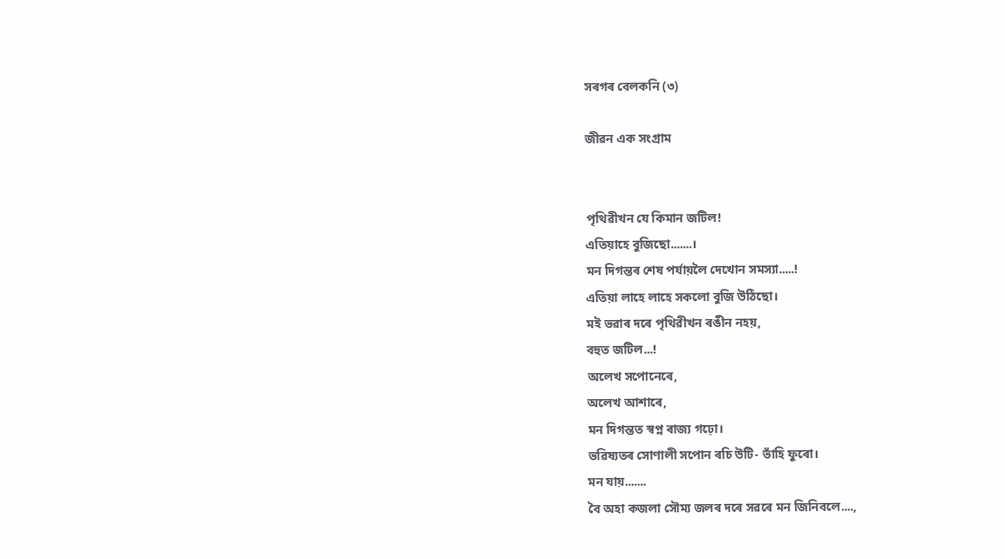সৰগৰ বেলকনি (৩)

জীৱন এক সংগ্ৰাম


পৃথিৱীখন যে কিমান জটিল!
এতিয়াহে বুজিছো.......।
মন দিগন্তৰ শেষ পৰ্যায়লৈ দেখোন সমস্যা.....!
এতিয়া লাহে লাহে সকলো বুজি উঠিছো।
মই ভৱাৰ দৰে পৃথিৱীখন ৰঙীন নহয়,
বহুত জটিল...!
অলেখ সপোনেৰে,
অলেখ আশাৰে,
মন দিগন্তত স্বপ্ন ৰাজ্য গঢ়ো।
ভৱিষ্যতৰ সোণালী সপোন ৰচি উটি- ভাঁহি ফুৰো।
মন যায়.......
বৈ অহা কজলা সৌম্য জলৰ দৰে সৱৰে মন জিনিবলে....,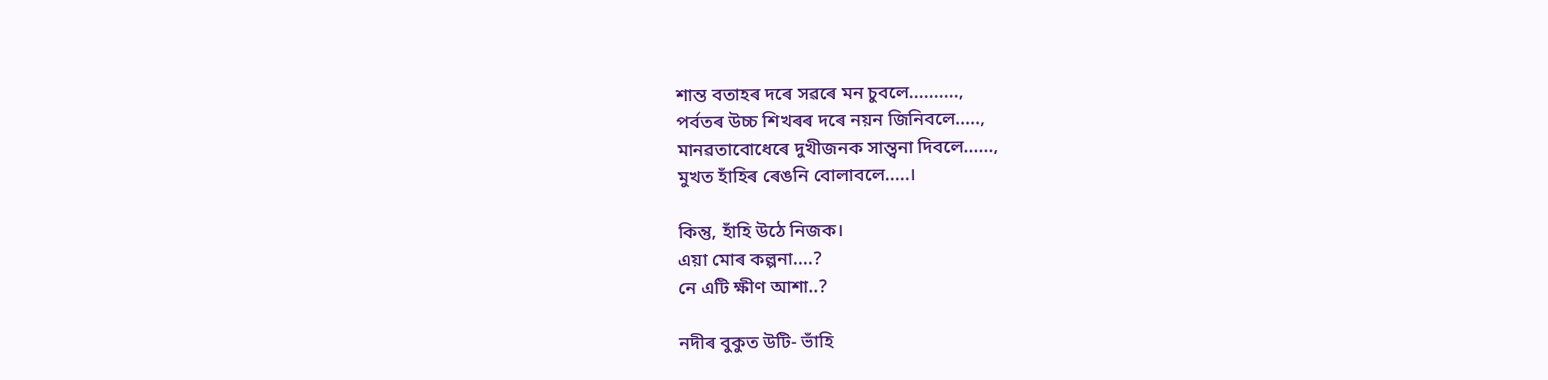শান্ত বতাহৰ দৰে সৱৰে মন চুবলে..........,
পৰ্বতৰ উচ্চ শিখৰৰ দৰে নয়ন জিনিবলে.....,
মানৱতাবোধেৰে দুখীজনক সান্ত্বনা দিবলে......,
মুখত হাঁহিৰ ৰেঙনি বোলাবলে.....।

কিন্তু, হাঁহি উঠে নিজক।
এয়া মোৰ কল্পনা....?
নে এটি ক্ষীণ আশা..?

নদীৰ বুকুত উটি- ভাঁহি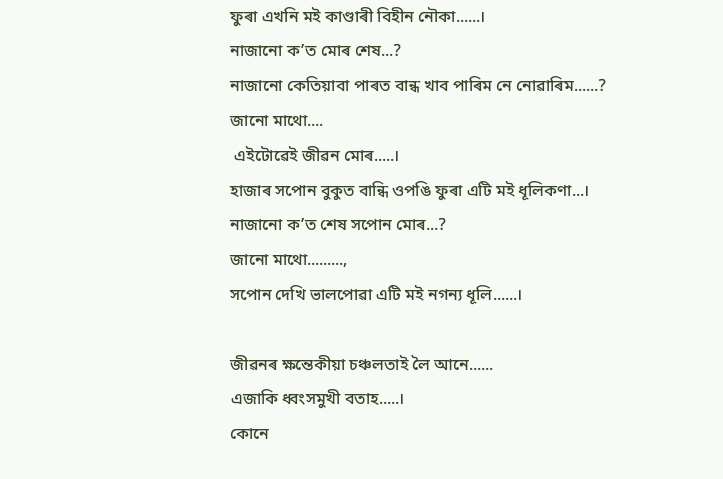ফুৰা এখনি মই কাণ্ডাৰী বিহীন নৌকা......।
নাজানো কʼত মোৰ শেষ...?
নাজানো কেতিয়াবা পাৰত বান্ধ খাব পাৰিম নে নোৱাৰিম......?
জানো মাথো....
 এইটোৱেই জীৱন মোৰ.....।
হাজাৰ সপোন বুকুত বান্ধি ওপঙি ফুৰা এটি মই ধূলিকণা...।
নাজানো কʼত শেষ সপোন মোৰ...?
জানো মাথো.........,
সপোন দেখি ভালপোৱা এটি মই নগন্য ধূলি......।

জীৱনৰ ক্ষন্তেকীয়া চঞ্চলতাই লৈ আনে......
এজাকি ধ্বংসমুখী বতাহ.....।
কোনে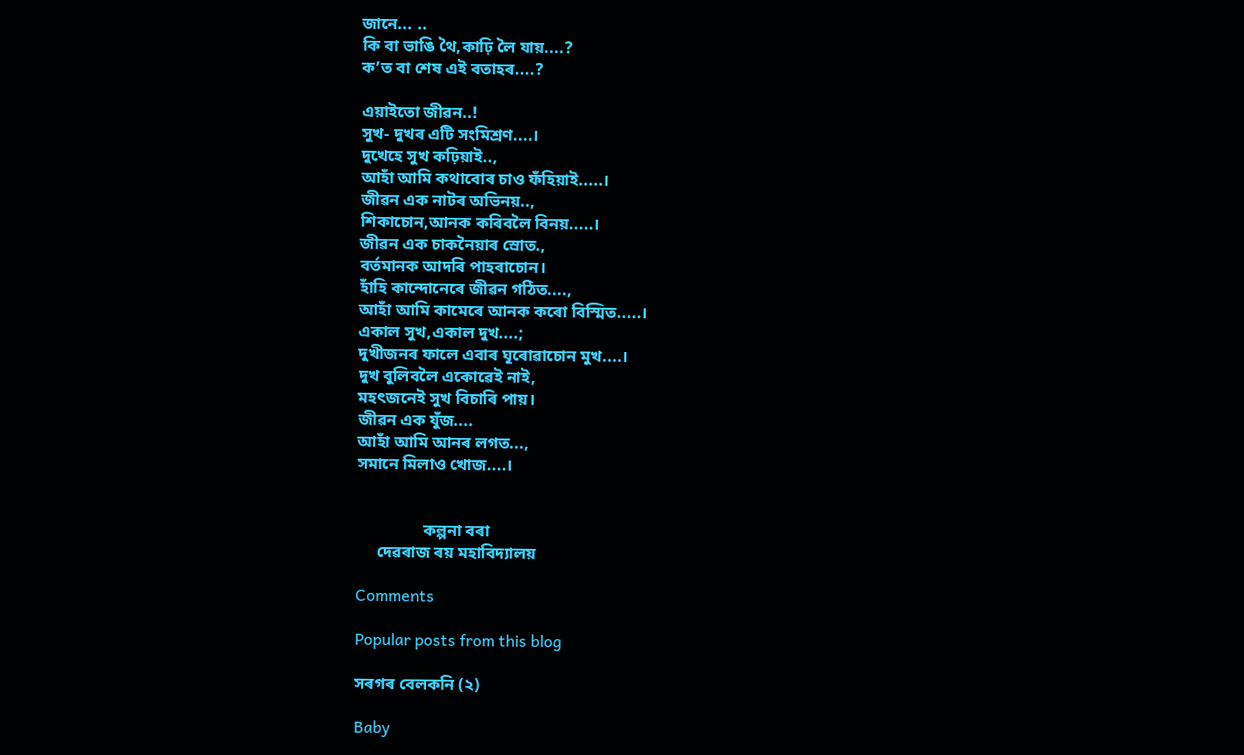জানে... ..
কি বা ভাঙি থৈ,কাঢ়ি লৈ যায়....?
কʼত বা শেষ এই বতাহৰ....?

এয়াইতো জীৱন..!
সুখ- দুখৰ এটি সংমিশ্ৰণ....।
দুখেহে সুখ কঢ়িয়াই..,
আহাঁ আমি কথাবোৰ চাও ফঁহিয়াই.....।
জীৱন এক নাটৰ অভিনয়..,
শিকাচোন,আনক কৰিবলৈ বিনয়.....।
জীৱন এক চাকনৈয়াৰ স্ৰোত.,
বৰ্তমানক আদৰি পাহৰাচোন।
হাঁহি কান্দোনেৰে জীৱন গঠিত....,
আহাঁ আমি কামেৰে আনক কৰো বিস্মিত.....।
একাল সুখ,একাল দুখ....;
দুখীজনৰ ফালে এবাৰ ঘূৰোৱাচোন মুখ....।
দুখ বুলিবলৈ একোৱেই নাই,
মহৎজনেই সুখ বিচাৰি পায়।
জীৱন এক যুঁজ....
আহাঁ আমি আনৰ লগত...,
সমানে মিলাও খোজ....।


                কল্পনা বৰা
     দেৱৰাজ ৰয় মহাবিদ্যালয়

Comments

Popular posts from this blog

সৰগৰ বেলকনি (২)

Baby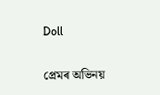Doll

প্ৰেমৰ অভিনয়